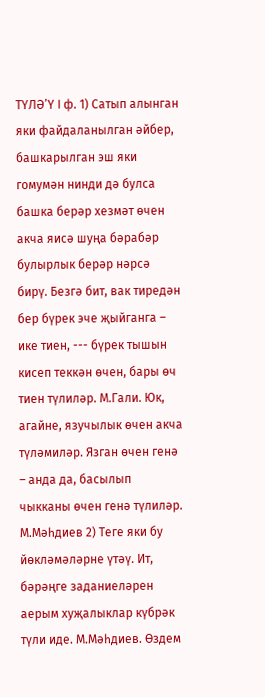ТҮЛӘ’Ү I ф. 1) Сатып алынган яки файдаланылган әйбер, башкарылган эш яки гомумән нинди дә булса башка берәр хезмәт өчен акча яисә шуңа бәрабәр булырлык берәр нәрсә бирү. Безгә бит, вак тиредән бер бүрек эче җыйганга – ике тиен, --- бүрек тышын кисеп теккән өчен, бары өч тиен түлиләр. М.Гали. Юк, агайне, язучылык өчен акча түләмиләр. Язган өчен генә – анда да, басылып чыкканы өчен генә түлиләр. М.Мәһдиев 2) Теге яки бу йөкләмәләрне үтәү. Ит, бәрәңге заданиеләрен аерым хуҗалыклар күбрәк түли иде. М.Мәһдиев. Өздем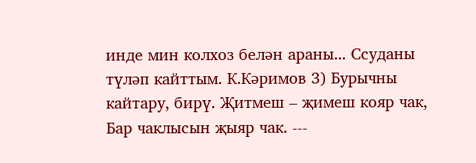инде мин колхоз белән араны... Ссуданы түләп кайттым. К.Кәримов 3) Бурычны кайтару, бирү. Җитмеш – җимеш кояр чак, Бар чаклысын җыяр чак. ---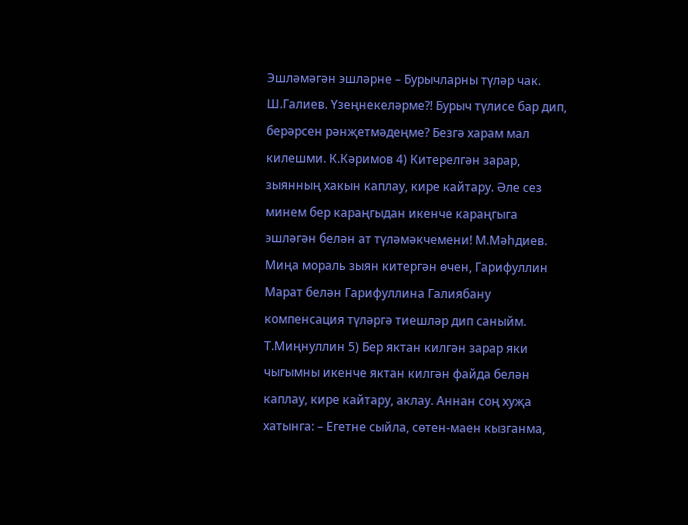Эшләмәгән эшләрне – Бурычларны түләр чак. Ш.Галиев. Үзеңнекеләрме?! Бурыч түлисе бар дип, берәрсен рәнҗетмәдеңме? Безгә харам мал килешми. К.Кәримов 4) Китерелгән зарар, зыянның хакын каплау, кире кайтару. Әле сез минем бер караңгыдан икенче караңгыга эшләгән белән ат түләмәкчемени! М.Мәһдиев. Миңа мораль зыян китергән өчен, Гарифуллин Марат белән Гарифуллина Галиябану компенсация түләргә тиешләр дип саныйм. Т.Миңнуллин 5) Бер яктан килгән зарар яки чыгымны икенче яктан килгән файда белән каплау, кире кайтару, аклау. Аннан соң хуҗа хатынга: – Егетне сыйла, сөтен-маен кызганма,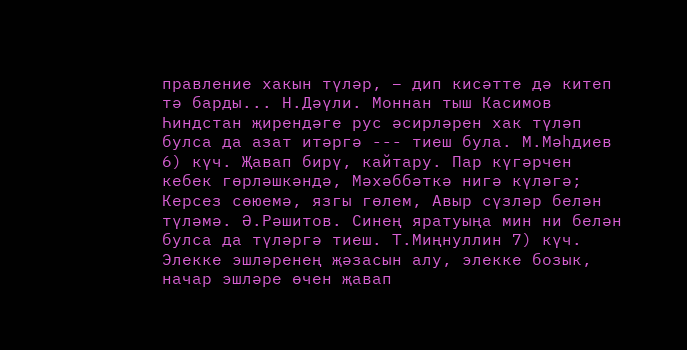правление хакын түләр, – дип кисәтте дә китеп тә барды... Н.Дәүли. Моннан тыш Касимов Һиндстан җирендәге рус әсирләрен хак түләп булса да азат итәргә --- тиеш була. М.Мәһдиев 6) күч. Җавап бирү, кайтару. Пар күгәрчен кебек гөрләшкәндә, Мәхәббәткә нигә күләгә; Керсез сөюемә, язгы гөлем, Авыр сүзләр белән түләмә. Ә.Рәшитов. Синең яратуыңа мин ни белән булса да түләргә тиеш. Т.Миңнуллин 7) күч. Элекке эшләренең җәзасын алу, элекке бозык, начар эшләре өчен җавап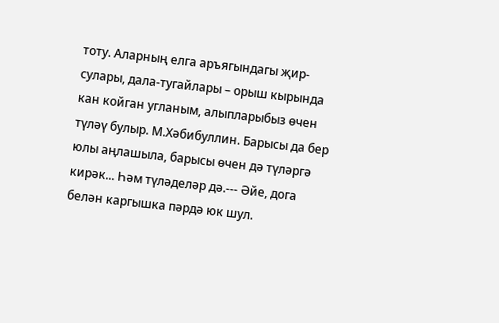тоту. Аларның елга аръягындагы җир-сулары, дала-тугайлары – орыш кырында кан койган угланым, алыпларыбыз өчен түләү булыр. М.Хәбибуллин. Барысы да бер юлы аңлашыла, барысы өчен дә түләргә кирәк... Һәм түләделәр дә.--- Әйе, дога белән каргышка пәрдә юк шул.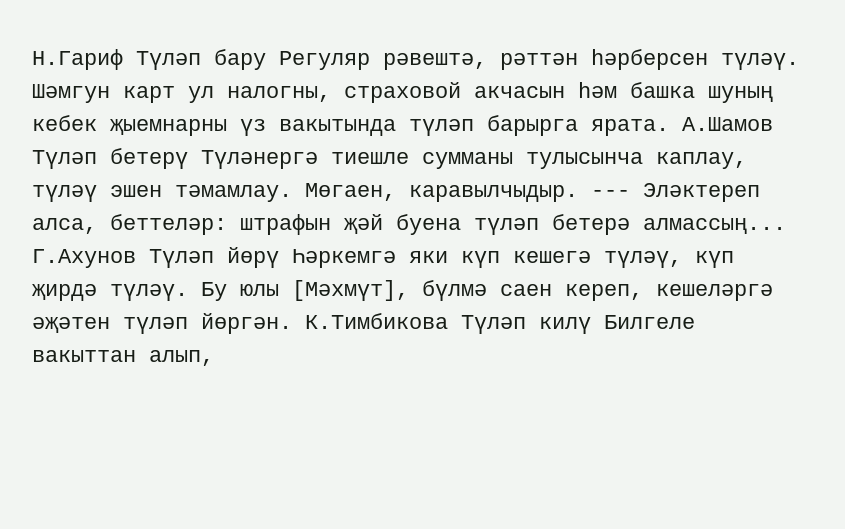Н.Гариф Түләп бару Регуляр рәвештә, рәттән һәрберсен түләү. Шәмгун карт ул налогны, страховой акчасын һәм башка шуның кебек җыемнарны үз вакытында түләп барырга ярата. А.Шамов Түләп бетерү Түләнергә тиешле сумманы тулысынча каплау, түләү эшен тәмамлау. Мөгаен, каравылчыдыр. --- Эләктереп алса, беттеләр: штрафын җәй буена түләп бетерә алмассың... Г.Ахунов Түләп йөрү Һәркемгә яки күп кешегә түләү, күп җирдә түләү. Бу юлы [Мәхмүт], бүлмә саен кереп, кешеләргә әҗәтен түләп йөргән. К.Тимбикова Түләп килү Билгеле вакыттан алып,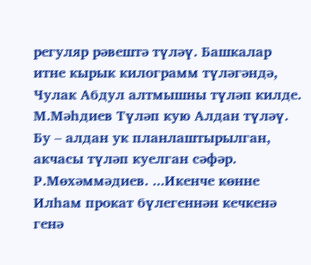регуляр рәвештә түләү. Башкалар итне кырык килограмм түләгәндә, Чулак Абдул алтмышны түләп килде. М.Мәһдиев Түләп кую Алдан түләү. Бу – алдан ук планлаштырылган, акчасы түләп куелган сәфәр. Р.Мөхәммәдиев. ...Икенче көнне Илһам прокат бүлегеннән кечкенә генә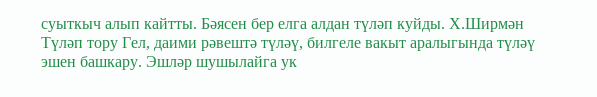суыткыч алып кайтты. Бәясен бер елга алдан түләп куйды. Х.Ширмән Түләп тору Гел, даими рәвештә түләү, билгеле вакыт аралыгында түләү эшен башкару. Эшләр шушылайга ук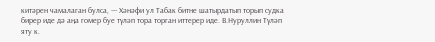китәрен чамалаган булса, --- Хәнәфи ул Табак битне шатырдатып торып судка бирер иде дә аңа гомер буе түләп тора торган иттерер иде. В.Нуруллин Түләп яту к.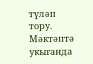түләп тору. Мәктәптә укыганда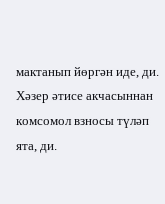мактанып йөргән иде, ди. Хәзер әтисе акчасыннан комсомол взносы түләп ята, ди.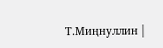Т.Миңнуллин |